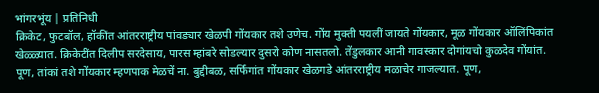भांगरभूंय | प्रतिनिधी
क्रिकेट, फुटबॉल, हॉकींत आंतरराष्ट्रीय पांवड्यार खेळपी गोंयकार तशे उणेच. गोंय मुक्ती पयलीं जायते गोंयकार, मूळ गोंयकार ऑलिंपिकांत खेळ्ळ्यात. क्रिकेटींत दिलीप सरदेसाय, पारस म्हांबरे सोडल्यार दुसरो कोण नासतलो. तेंडुलकार आनी गावस्कार दोगांयचो कुळदेव गोंयांत. पूण, तांकां तशे गोंयकार म्हणपाक मेळचें ना. बुद्दीबळ, सर्फिंगांत गोंयकार खेळगडे आंतरराष्ट्रीय मळाचेर गाजल्यात. पूण,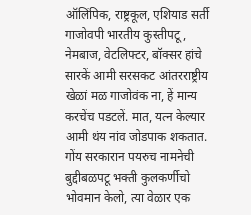ऑलिंपिक, राष्ट्रकूल, एशियाड सर्ती गाजोवपी भारतीय कुस्तीपटू, नेमबाज, वेटलिफ्टर, बॉक्सर हांचे सारकें आमी सरसकट आंतरराष्ट्रीय खेळां मळ गाजोवंक ना, हें मान्य करचेंच पडटलें. मात, यत्न केल्यार आमी थंय नांव जोडपाक शकतात. गोंय सरकारान पयरुच नामनेची बुद्दीबळपटू भक्ती कुलकर्णीचो भोवमान केलो, त्या वेळार एक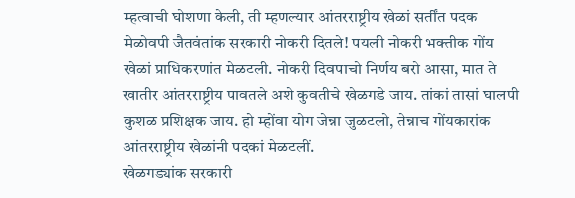म्हत्वाची घोशणा केली, ती म्हणल्यार आंतरराष्ट्रीय खेळां सर्तींत पदक मेळोवपी जैतवंतांक सरकारी नोकरी दितले! पयली नोकरी भक्तीक गोंय खेळां प्राधिकरणांत मेळटली. नोकरी दिवपाचो निर्णय बरो आसा, मात ते खातीर आंतरराष्ट्रीय पावतले अशे कुवतीचे खेळगडे जाय. तांकां तासां घालपी कुशळ प्रशिक्षक जाय. हो म्होंवा योग जेन्ना जुळटलो, तेन्नाच गोंयकारांक आंतरराष्ट्रीय खेळांनी पदकां मेळटलीं.
खेळगड्यांक सरकारी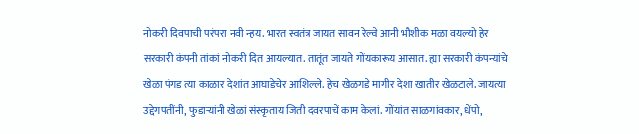नोकरी दिवपाची परंपरा नवी न्हय. भारत स्वतंत्र जायत सावन रेल्वे आनी भौशीक मळा वयल्यो हेर सरकारी कंपनी तांकां नोकरी दित आयल्यात. तातूंत जायते गोंयकारूय आसात. ह्या सरकारी कंपन्यांचे खेळा पंगड त्या काळार देशांत आघाडेचेर आशिल्ले. हेच खेळगडे मागीर देशा खातीर खेळटाले. जायत्या उद्देगपतींनी, फुडाऱ्यांनी खेळां संस्कृताय जिती दवरपाचें काम केलां. गोंयांत साळगांवकार, धेंपो,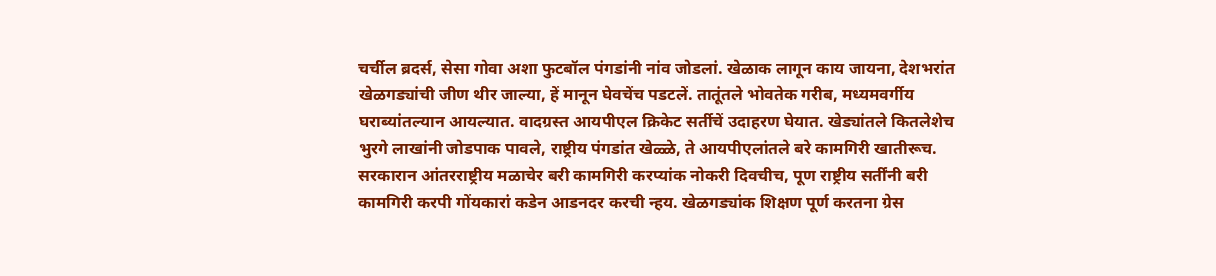चर्चील ब्रदर्स, सेसा गोवा अशा फुटबॉल पंगडांनी नांव जोडलां. खेळाक लागून काय जायना, देशभरांत खेळगड्यांची जीण थीर जाल्या, हें मानून घेवचेंच पडटलें. तातूंतले भोवतेक गरीब, मध्यमवर्गीय घराब्यांतल्यान आयल्यात. वादग्रस्त आयपीएल क्रिकेट सर्तीचें उदाहरण घेयात. खेड्यांतले कितलेशेच भुरगे लाखांनी जोडपाक पावले, राष्ट्रीय पंगडांत खेळ्ळे, ते आयपीएलांतले बरे कामगिरी खातीरूच. सरकारान आंतरराष्ट्रीय मळाचेर बरी कामगिरी करप्यांक नोकरी दिवचीच, पूण राष्ट्रीय सर्तींनी बरी कामगिरी करपी गोंयकारां कडेन आडनदर करची न्हय. खेळगड्यांक शिक्षण पूर्ण करतना ग्रेस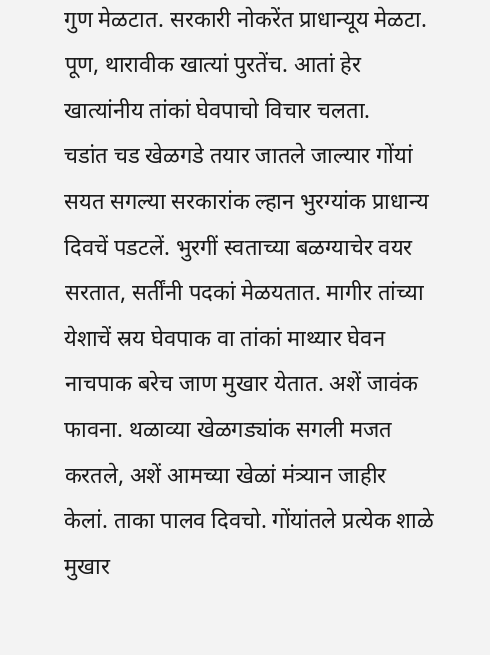गुण मेळटात. सरकारी नोकरेंत प्राधान्यूय मेळटा. पूण, थारावीक खात्यां पुरतेंच. आतां हेर खात्यांनीय तांकां घेवपाचो विचार चलता.
चडांत चड खेळगडे तयार जातले जाल्यार गोंयां सयत सगल्या सरकारांक ल्हान भुरग्यांक प्राधान्य दिवचें पडटलें. भुरगीं स्वताच्या बळग्याचेर वयर सरतात, सर्तींनी पदकां मेळयतात. मागीर तांच्या येशाचें स्रय घेवपाक वा तांकां माथ्यार घेवन नाचपाक बरेच जाण मुखार येतात. अशें जावंक फावना. थळाव्या खेळगड्यांक सगली मजत करतले, अशें आमच्या खेळां मंत्र्यान जाहीर केलां. ताका पालव दिवचो. गोंयांतले प्रत्येक शाळे मुखार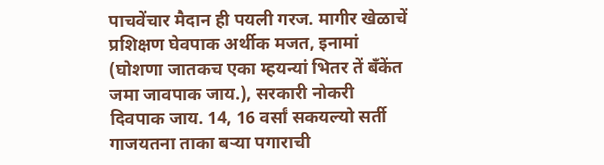पाचवेंचार मैदान ही पयली गरज. मागीर खेळाचें प्रशिक्षण घेवपाक अर्थीक मजत, इनामां (घोशणा जातकच एका म्हयन्यां भितर तें बँकेंत जमा जावपाक जाय.), सरकारी नोकरी दिवपाक जाय. 14, 16 वर्सां सकयल्यो सर्ती गाजयतना ताका बऱ्या पगाराची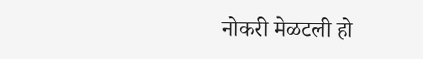नोकरी मेळटली हो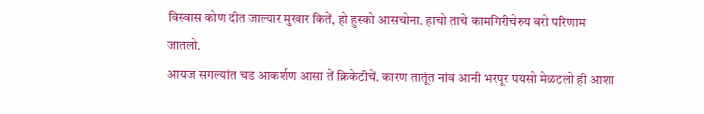विस्वास कोण दीत जाल्यार मुखार कितें, हो हुस्को आसचोना. हाचो ताचे कामगिरीचेरुय बरो परिणाम जातलो.
आयज सगल्यांत चड आकर्शण आसा तें क्रिकेटीचें. कारण तातूंत नांव आनी भरपूर पयसो मेळटलो ही आशा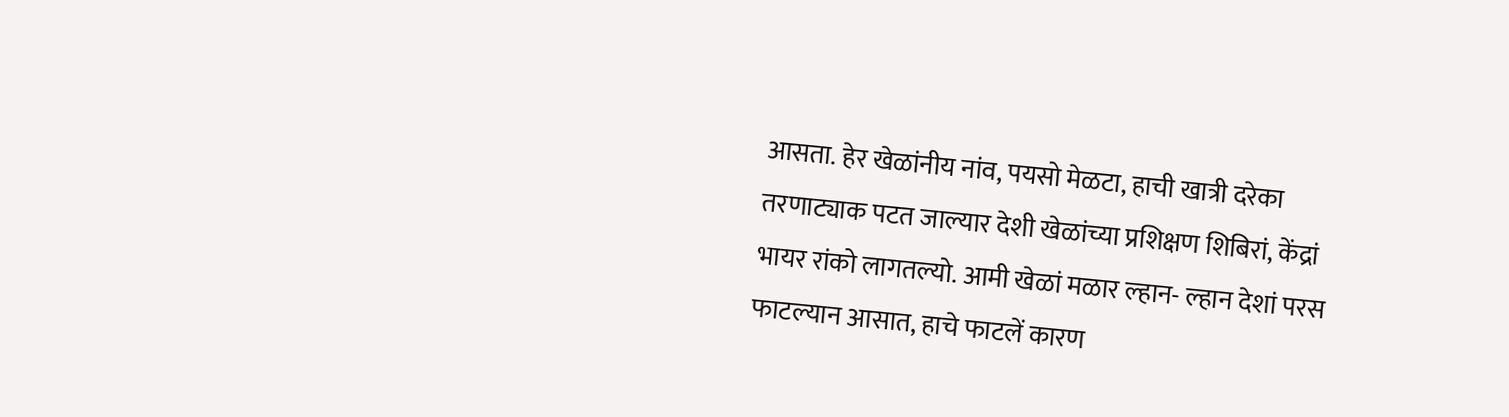आसता. हेर खेळांनीय नांव, पयसो मेळटा, हाची खात्री दरेका तरणाट्याक पटत जाल्यार देशी खेळांच्या प्रशिक्षण शिबिरां, केंद्रां भायर रांको लागतल्यो. आमी खेळां मळार ल्हान- ल्हान देशां परस फाटल्यान आसात, हाचे फाटलें कारण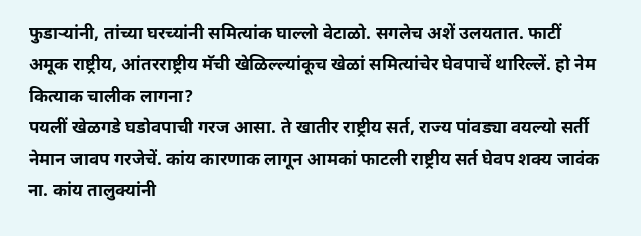फुडाऱ्यांनी, तांच्या घरच्यांनी समित्यांक घाल्लो वेटाळो. सगलेच अशें उलयतात. फाटीं अमूक राष्ट्रीय, आंतरराष्ट्रीय मॅची खेळिल्ल्यांकूच खेळां समित्यांचेर घेवपाचें थारिल्लें. हो नेम कित्याक चालीक लागना?
पयलीं खेळगडे घडोवपाची गरज आसा. ते खातीर राष्ट्रीय सर्त, राज्य पांवड्या वयल्यो सर्ती नेमान जावप गरजेचें. कांय कारणाक लागून आमकां फाटली राष्ट्रीय सर्त घेवप शक्य जावंक ना. कांय तालुक्यांनी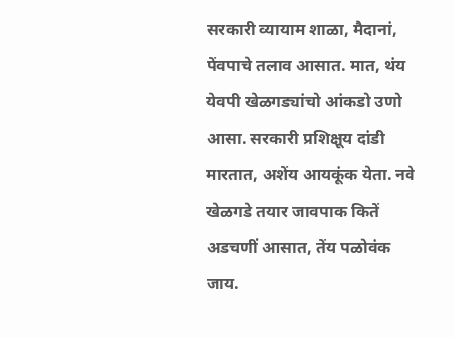सरकारी व्यायाम शाळा, मैदानां, पेंवपाचे तलाव आसात. मात, थंय येवपी खेळगड्यांचो आंकडो उणो आसा. सरकारी प्रशिक्षूय दांडी मारतात, अशेंय आयकूंक येता. नवे खेळगडे तयार जावपाक कितें अडचणीं आसात, तेंय पळोवंक जाय.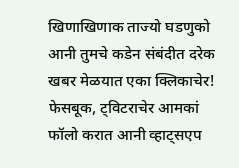खिणाखिणाक ताज्यो घडणुको आनी तुमचे कडेन संबंदीत दरेक खबर मेळयात एका क्लिकाचेर! फेसबूक, ट्विटराचेर आमकां फॉलो करात आनी व्हाट्सएप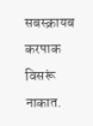सबस्क्रायब करपाक विसरूं नाकात.